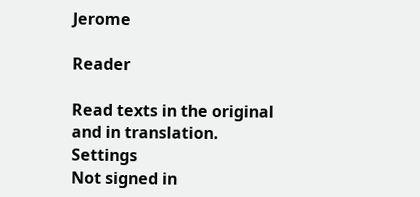Jerome

Reader

Read texts in the original and in translation.
Settings
Not signed in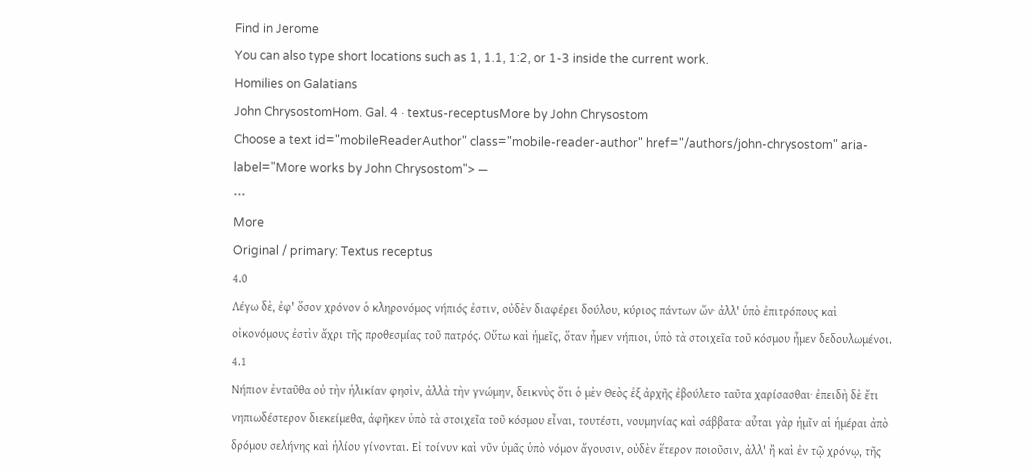Find in Jerome
You can also type short locations such as 1, 1.1, 1:2, or 1-3 inside the current work.
Homilies on Galatians
John ChrysostomHom. Gal. 4 · textus-receptusMore by John Chrysostom
Choose a text id="mobileReaderAuthor" class="mobile-reader-author" href="/authors/john-chrysostom" aria-label="More works by John Chrysostom"> —
⋯
More
Original / primary: Textus receptus
4.0
Λέγω δὲ, ἐφ' ὅσον χρόνον ὁ κληρονόµος νήπιός ἐστιν, οὐδὲν διαφέρει δούλου, κύριος πάντων ὤν· ἀλλ' ὑπὸ ἐπιτρόπους καὶ οἰκονόµους ἐστὶν ἄχρι τῆς προθεσµίας τοῦ πατρός. Οὕτω καὶ ἡµεῖς, ὅταν ἦµεν νήπιοι, ὑπὸ τὰ στοιχεῖα τοῦ κόσµου ἦµεν δεδουλωµένοι.
4.1
Νήπιον ἐνταῦθα οὐ τὴν ἡλικίαν φησὶν, ἀλλὰ τὴν γνώµην, δεικνὺς ὅτι ὁ µὲν Θεὸς ἐξ ἀρχῆς ἐβούλετο ταῦτα χαρίσασθαι· ἐπειδὴ δὲ ἔτι νηπιωδέστερον διεκείµεθα, ἀφῆκεν ὑπὸ τὰ στοιχεῖα τοῦ κόσµου εἶναι, τουτέστι, νουµηνίας καὶ σάββατα· αὗται γὰρ ἡµῖν αἱ ἡµέραι ἀπὸ δρόµου σελήνης καὶ ἡλίου γίνονται. Εἰ τοίνυν καὶ νῦν ὑµᾶς ὑπὸ νόµον ἄγουσιν, οὐδὲν ἕτερον ποιοῦσιν, ἀλλ' ἢ καὶ ἐν τῷ χρόνῳ, τῆς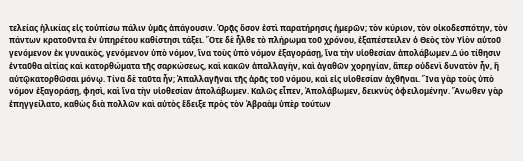τελείας ἡλικίας εἰς τοὐπίσω πάλιν ὑµᾶς ἀπάγουσιν. Ὁρᾷς ὅσον ἐστὶ παρατήρησις ἡµερῶν; τὸν κύριον, τὸν οἰκοδεσπότην, τὸν πάντων κρατοῦντα ἐν ὑπηρέτου καθίστησι τάξει. Ὅτε δὲ ἦλθε τὸ πλήρωµα τοῦ χρόνου, ἐξαπέστειλεν ὁ Θεὸς τὸν Υἱὸν αὑτοῦ γενόµενον ἐκ γυναικὸς, γενόµενον ὑπὸ νόµον, ἵνα τοὺς ὑπὸ νόµον ἐξαγοράσῃ, ἵνα τὴν υἱοθεσίαν ἀπολάβωµεν.∆ ύο τίθησιν ἐνταῦθα αἰτίας καὶ κατορθώµατα τῆς σαρκώσεως, καὶ κακῶν ἀπαλλαγὴν, καὶ ἀγαθῶν χορηγίαν, ἅπερ οὐδενὶ δυνατὸν ἦν, ἢ αὐτῷκατορθῶσαι µόνῳ. Τίνα δὲ ταῦτα ἦν; Ἀπαλλαγῆναι τῆς ἀρᾶς τοῦ νόµου, καὶ εἰς υἱοθεσίαν ἀχθῆναι. Ἵνα γὰρ τοὺς ὑπὸ νόµον ἐξαγοράσῃ, φησὶ, καὶ ἵνα τὴν υἱοθεσίαν ἀπολάβωµεν. Καλῶς εἶπεν, Ἀπολάβωµεν, δεικνὺς ὀφειλοµένην. Ἄνωθεν γὰρ ἐπηγγείλατο, καθὼς διὰ πολλῶν καὶ αὐτὸς ἔδειξε πρὸς τὸν Ἀβραὰµ ὑπὲρ τούτων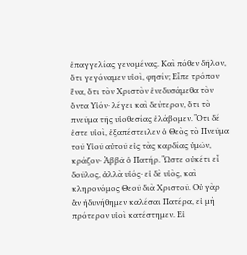ἐπαγγελίας γενοµένας. Καὶ πόθεν δῆλον, ὅτι γεγόναµεν υἱοὶ, φησίν; Εἶπε τρόπον ἕνα, ὅτι τὸν Χριστὸν ἐνεδυσάµεθα τὸν ὄντα Υἱόν· λέγει καὶ δεύτερον, ὅτι τὸ πνεῦµα τῆς υἱοθεσίας ἐλάβοµεν. Ὅτι δέ ἐστε υἱοὶ, ἐξαπέστειλεν ὁ Θεὸς τὸ Πνεῦµα τοῦ Υἱοῦ αὑτοῦ εἰς τὰς καρδίας ὑµῶν, κράζον· Ἀββᾶ ὁ Πατήρ. Ὥστε οὐκέτι εἶ δοῦλος, ἀλλὰ υἱός· εἰ δὲ υἱὸς, καὶ κληρονόµος Θεοῦ διὰ Χριστοῦ. Οὐ γὰρ ἂν ἠδυνήθηµεν καλέσαι Πατέρα, εἰ µὴ πρότερον υἱοὶ κατέστηµεν. Εἰ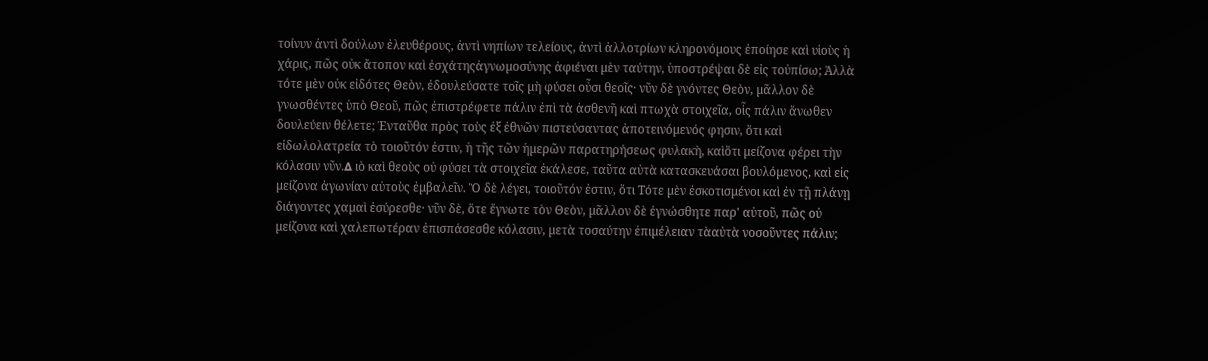τοίνυν ἀντὶ δούλων ἐλευθέρους, ἀντὶ νηπίων τελείους, ἀντὶ ἀλλοτρίων κληρονόµους ἐποίησε καὶ υἱοὺς ἡ χάρις, πῶς οὐκ ἄτοπον καὶ ἐσχάτηςἀγνωµοσύνης ἀφιέναι µὲν ταύτην, ὑποστρέψαι δὲ εἰς τοὐπίσω; Ἀλλὰ τότε µὲν οὐκ εἰδότες Θεὸν, ἐδουλεύσατε τοῖς µὴ φύσει οὖσι θεοῖς· νῦν δὲ γνόντες Θεὸν, µᾶλλον δὲ γνωσθέντες ὑπὸ Θεοῦ, πῶς ἐπιστρέφετε πάλιν ἐπὶ τὰ ἀσθενῆ καὶ πτωχὰ στοιχεῖα, οἷς πάλιν ἄνωθεν δουλεύειν θέλετε; Ἐνταῦθα πρὸς τοὺς ἐξ ἐθνῶν πιστεύσαντας ἀποτεινόµενός φησιν, ὅτι καὶ εἰδωλολατρεία τὸ τοιοῦτόν ἐστιν, ἡ τῆς τῶν ἡµερῶν παρατηρήσεως φυλακὴ, καὶὅτι µείζονα φέρει τὴν κόλασιν νῦν.∆ ιὸ καὶ θεοὺς οὐ φύσει τὰ στοιχεῖα ἐκάλεσε, ταῦτα αὐτὰ κατασκευάσαι βουλόµενος, καὶ εἰς µείζονα ἀγωνίαν αὐτοὺς ἐµβαλεῖν. Ὃ δὲ λέγει, τοιοῦτόν ἐστιν, ὅτι Τότε µὲν ἐσκοτισµένοι καὶ ἐν τῇ πλάνῃ διάγοντες χαµαὶ ἐσύρεσθε· νῦν δὲ, ὅτε ἔγνωτε τὸν Θεὸν, µᾶλλον δὲ ἐγνώσθητε παρ' αὐτοῦ, πῶς οὐ µείζονα καὶ χαλεπωτέραν ἐπισπάσεσθε κόλασιν, µετὰ τοσαύτην ἐπιµέλειαν τὰαὐτὰ νοσοῦντες πάλιν;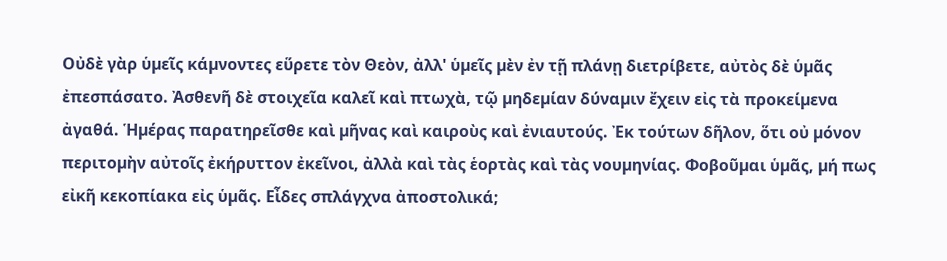Οὐδὲ γὰρ ὑµεῖς κάµνοντες εὕρετε τὸν Θεὸν, ἀλλ' ὑµεῖς µὲν ἐν τῇ πλάνῃ διετρίβετε, αὐτὸς δὲ ὑµᾶς ἐπεσπάσατο. Ἀσθενῆ δὲ στοιχεῖα καλεῖ καὶ πτωχὰ, τῷ µηδεµίαν δύναµιν ἔχειν εἰς τὰ προκείµενα ἀγαθά. Ἡµέρας παρατηρεῖσθε καὶ µῆνας καὶ καιροὺς καὶ ἐνιαυτούς. Ἐκ τούτων δῆλον, ὅτι οὐ µόνον περιτοµὴν αὐτοῖς ἐκήρυττον ἐκεῖνοι, ἀλλὰ καὶ τὰς ἑορτὰς καὶ τὰς νουµηνίας. Φοβοῦµαι ὑµᾶς, µή πως εἰκῆ κεκοπίακα εἰς ὑµᾶς. Εἶδες σπλάγχνα ἀποστολικά;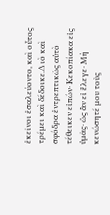ἐκεῖνοι ἐσαλεύοντο, καὶ οὗτος τρέµει καὶ δέδοικε.∆ ιὸ καὶ σφόδρα ἐντρεπτικῶς αὐτὸ τέθεικεν εἰπών· Κεκοπίακα εἰς ὑµᾶς· ὡς ἂν εἰ ἔλεγε· Μὴ κενώσητέ µου τοὺς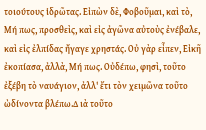τοιούτους ἱδρῶτας. Εἰπὼν δὲ, Φοβοῦµαι, καὶ τὸ, Μή πως, προσθεὶς, καὶ εἰς ἀγῶνα αὐτοὺς ἐνέβαλε, καὶ εἰς ἐλπίδας ἤγαγε χρηστάς. Οὐ γὰρ εἶπεν, Εἰκῆ ἐκοπίασα, ἀλλὰ, Μή πως. Οὐδέπω, φησὶ, τοῦτο ἐξέβη τὸ ναυάγιον, ἀλλ' ἔτι τὸν χειµῶνα τοῦτο ὠδίνοντα βλέπω.∆ ιὰ τοῦτο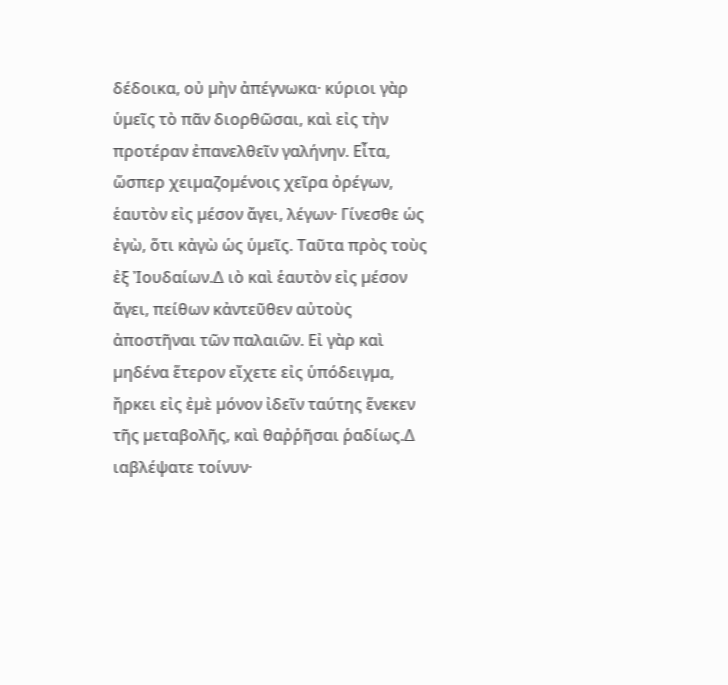δέδοικα, οὐ µὴν ἀπέγνωκα· κύριοι γὰρ ὑµεῖς τὸ πᾶν διορθῶσαι, καὶ εἰς τὴν προτέραν ἐπανελθεῖν γαλήνην. Εἶτα, ὥσπερ χειµαζοµένοις χεῖρα ὀρέγων, ἑαυτὸν εἰς µέσον ἄγει, λέγων· Γίνεσθε ὡς ἐγὼ, ὅτι κἀγὼ ὡς ὑµεῖς. Ταῦτα πρὸς τοὺς ἐξ Ἰουδαίων.∆ ιὸ καὶ ἑαυτὸν εἰς µέσον ἄγει, πείθων κἀντεῦθεν αὐτοὺς ἀποστῆναι τῶν παλαιῶν. Εἰ γὰρ καὶ µηδένα ἕτερον εἴχετε εἰς ὑπόδειγµα, ἤρκει εἰς ἐµὲ µόνον ἰδεῖν ταύτης ἕνεκεν τῆς µεταβολῆς, καὶ θαῤῥῆσαι ῥαδίως.∆ ιαβλέψατε τοίνυν·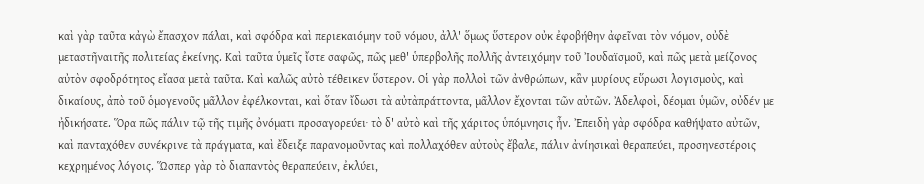καὶ γὰρ ταῦτα κἀγὼ ἔπασχον πάλαι, καὶ σφόδρα καὶ περιεκαιόµην τοῦ νόµου, ἀλλ' ὅµως ὕστερον οὐκ ἐφοβήθην ἀφεῖναι τὸν νόµον, οὐδὲ µεταστῆναιτῆς πολιτείας ἐκείνης. Καὶ ταῦτα ὑµεῖς ἴστε σαφῶς, πῶς µεθ' ὑπερβολῆς πολλῆς ἀντειχόµην τοῦ Ἰουδαϊσµοῦ, καὶ πῶς µετὰ µείζονος αὐτὸν σφοδρότητος εἴασα µετὰ ταῦτα. Καὶ καλῶς αὐτὸ τέθεικεν ὕστερον. Οἱ γὰρ πολλοὶ τῶν ἀνθρώπων, κἂν µυρίους εὕρωσι λογισµοὺς, καὶ δικαίους, ἀπὸ τοῦ ὁµογενοῦς µᾶλλον ἐφέλκονται, καὶ ὅταν ἴδωσι τὰ αὐτὰπράττοντα, µᾶλλον ἔχονται τῶν αὐτῶν. Ἀδελφοὶ, δέοµαι ὑµῶν, οὐδέν µε ἠδικήσατε. Ὅρα πῶς πάλιν τῷ τῆς τιµῆς ὀνόµατι προσαγορεύει· τὸ δ' αὐτὸ καὶ τῆς χάριτος ὑπόµνησις ἦν. Ἐπειδὴ γὰρ σφόδρα καθήψατο αὐτῶν, καὶ πανταχόθεν συνέκρινε τὰ πράγµατα, καὶ ἔδειξε παρανοµοῦντας καὶ πολλαχόθεν αὐτοὺς ἔβαλε, πάλιν ἀνίησικαὶ θεραπεύει, προσηνεστέροις κεχρηµένος λόγοις. Ὥσπερ γὰρ τὸ διαπαντὸς θεραπεύειν, ἐκλύει,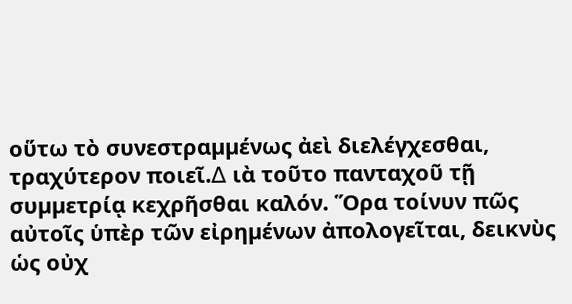οὕτω τὸ συνεστραµµένως ἀεὶ διελέγχεσθαι, τραχύτερον ποιεῖ.∆ ιὰ τοῦτο πανταχοῦ τῇ συµµετρίᾳ κεχρῆσθαι καλόν. Ὅρα τοίνυν πῶς αὐτοῖς ὑπὲρ τῶν εἰρηµένων ἀπολογεῖται, δεικνὺς ὡς οὐχ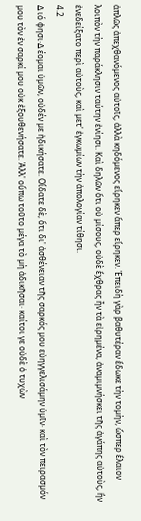ἁπλῶς ἀπεχθανόµενος αὐτοῖς, ἀλλὰ κηδόµενος εἴρηκεν ἅπερ εἴρηκεν. Ἐπειδὴ γὰρ βαθυτέραν ἔδωκε τὴν τοµὴν, ὥσπερ ἔλαιον λοιπὸν τὴν παράκλησιν ταύτην ἐνίησι. Καὶ δηλῶν ὅτι οὐ µίσους, οὐδὲ ἔχθρας ἦν τὰ εἰρηµένα, ἀναµιµνήσκει τῆς ἀγάπης αὐτοὺς, ἣν ἐνεδείξατο περὶ αὐτοὺς, καὶ µετ' ἐγκωµίων τὴν ἀπολογίαν τίθησι.
4.2
∆ ιό φησι·∆ έοµαι ὑµῶν, οὐδέν µε ἠδικήσατε. Οἴδατε δὲ, ὅτι δι' ἀσθένειαν τῆς σαρκός µου εὐηγγελισάµην ὑµῖν· καὶ τὸν πειρασµόν µου τὸν ἐν σαρκί µου οὐκ ἐξουθενήσατε. Ἀλλ' οὔπω τοῦτο µέγα τὸ µὴ ἀδικῆσαι· καίτοι γε οὐδὲ ὁ τυχὼν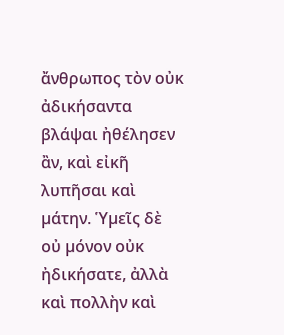ἄνθρωπος τὸν οὐκ ἀδικήσαντα βλάψαι ἠθέλησεν ἂν, καὶ εἰκῆ λυπῆσαι καὶ µάτην. Ὑµεῖς δὲ οὐ µόνον οὐκ ἠδικήσατε, ἀλλὰ καὶ πολλὴν καὶ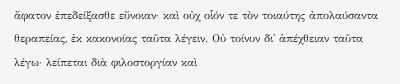ἄφατον ἐπεδείξασθε εὔνοιαν· καὶ οὐχ οἷόν τε τὸν τοιαύτης ἀπολαύσαντα θεραπείας, ἐκ κακονοίας ταῦτα λέγειν. Οὐ τοίνυν δι' ἀπέχθειαν ταῦτα λέγω· λείπεται διὰ φιλοστοργίαν καὶ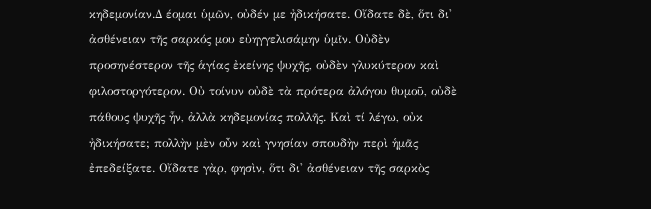κηδεµονίαν.∆ έοµαι ὑµῶν, οὐδέν µε ἠδικήσατε. Οἴδατε δὲ, ὅτι δι' ἀσθένειαν τῆς σαρκός µου εὐηγγελισάµην ὑµῖν. Οὐδὲν προσηνέστερον τῆς ἁγίας ἐκείνης ψυχῆς, οὐδὲν γλυκύτερον καὶ φιλοστοργότερον. Οὐ τοίνυν οὐδὲ τὰ πρότερα ἀλόγου θυµοῦ, οὐδὲ πάθους ψυχῆς ἦν, ἀλλὰ κηδεµονίας πολλῆς. Καὶ τί λέγω, οὐκ ἠδικήσατε; πολλὴν µὲν οὖν καὶ γνησίαν σπουδὴν περὶ ἡµᾶς ἐπεδείξατε. Οἴδατε γὰρ, φησὶν, ὅτι δι' ἀσθένειαν τῆς σαρκὸς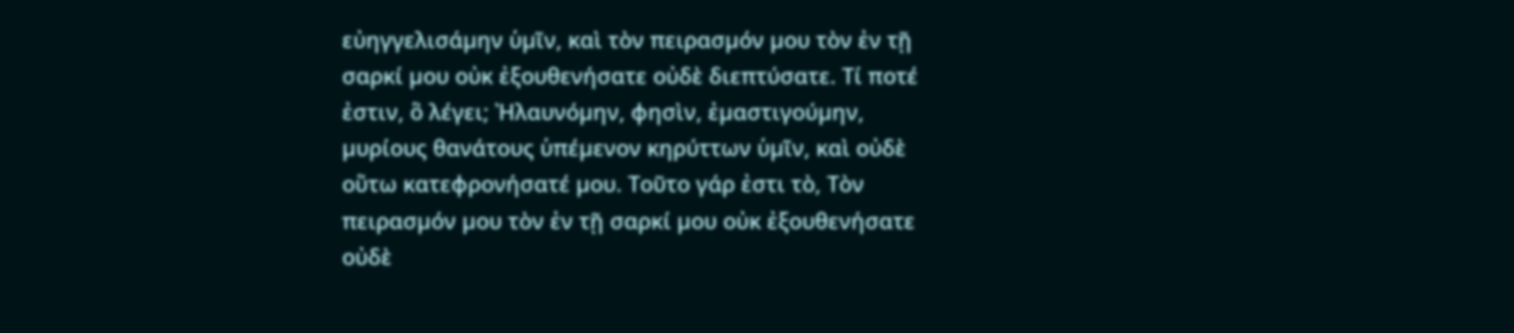εὐηγγελισάµην ὑµῖν, καὶ τὸν πειρασµόν µου τὸν ἐν τῇ σαρκί µου οὐκ ἐξουθενήσατε οὐδὲ διεπτύσατε. Τί ποτέ ἐστιν, ὃ λέγει; Ἠλαυνόµην, φησὶν, ἐµαστιγούµην, µυρίους θανάτους ὑπέµενον κηρύττων ὑµῖν, καὶ οὐδὲ οὕτω κατεφρονήσατέ µου. Τοῦτο γάρ ἐστι τὸ, Τὸν πειρασµόν µου τὸν ἐν τῇ σαρκί µου οὐκ ἐξουθενήσατε οὐδὲ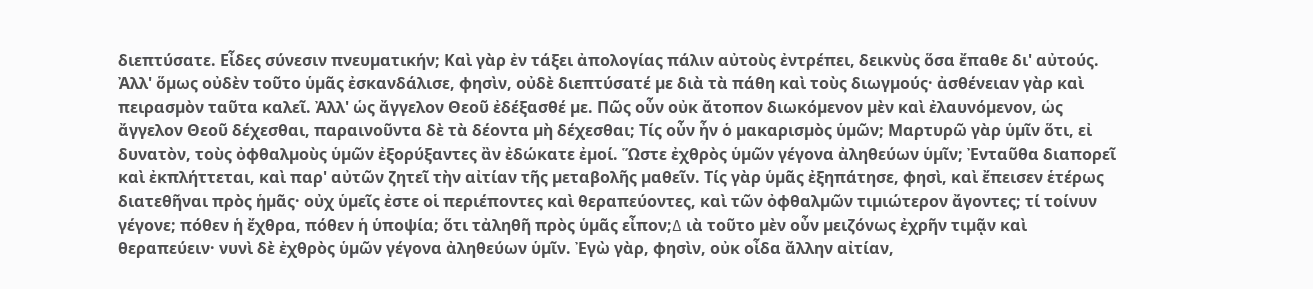διεπτύσατε. Εἶδες σύνεσιν πνευµατικήν; Καὶ γὰρ ἐν τάξει ἀπολογίας πάλιν αὐτοὺς ἐντρέπει, δεικνὺς ὅσα ἔπαθε δι' αὐτούς. Ἀλλ' ὅµως οὐδὲν τοῦτο ὑµᾶς ἐσκανδάλισε, φησὶν, οὐδὲ διεπτύσατέ µε διὰ τὰ πάθη καὶ τοὺς διωγµούς· ἀσθένειαν γὰρ καὶ πειρασµὸν ταῦτα καλεῖ. Ἀλλ' ὡς ἄγγελον Θεοῦ ἐδέξασθέ µε. Πῶς οὖν οὐκ ἄτοπον διωκόµενον µὲν καὶ ἐλαυνόµενον, ὡς ἄγγελον Θεοῦ δέχεσθαι, παραινοῦντα δὲ τὰ δέοντα µὴ δέχεσθαι; Τίς οὖν ἦν ὁ µακαρισµὸς ὑµῶν; Μαρτυρῶ γὰρ ὑµῖν ὅτι, εἰ δυνατὸν, τοὺς ὀφθαλµοὺς ὑµῶν ἐξορύξαντες ἂν ἐδώκατε ἐµοί. Ὥστε ἐχθρὸς ὑµῶν γέγονα ἀληθεύων ὑµῖν; Ἐνταῦθα διαπορεῖ καὶ ἐκπλήττεται, καὶ παρ' αὐτῶν ζητεῖ τὴν αἰτίαν τῆς µεταβολῆς µαθεῖν. Τίς γὰρ ὑµᾶς ἐξηπάτησε, φησὶ, καὶ ἔπεισεν ἑτέρως διατεθῆναι πρὸς ἡµᾶς· οὐχ ὑµεῖς ἐστε οἱ περιέποντες καὶ θεραπεύοντες, καὶ τῶν ὀφθαλµῶν τιµιώτερον ἄγοντες; τί τοίνυν γέγονε; πόθεν ἡ ἔχθρα, πόθεν ἡ ὑποψία; ὅτι τἀληθῆ πρὸς ὑµᾶς εἶπον;∆ ιὰ τοῦτο µὲν οὖν µειζόνως ἐχρῆν τιµᾷν καὶ θεραπεύειν· νυνὶ δὲ ἐχθρὸς ὑµῶν γέγονα ἀληθεύων ὑµῖν. Ἐγὼ γὰρ, φησὶν, οὐκ οἶδα ἄλλην αἰτίαν,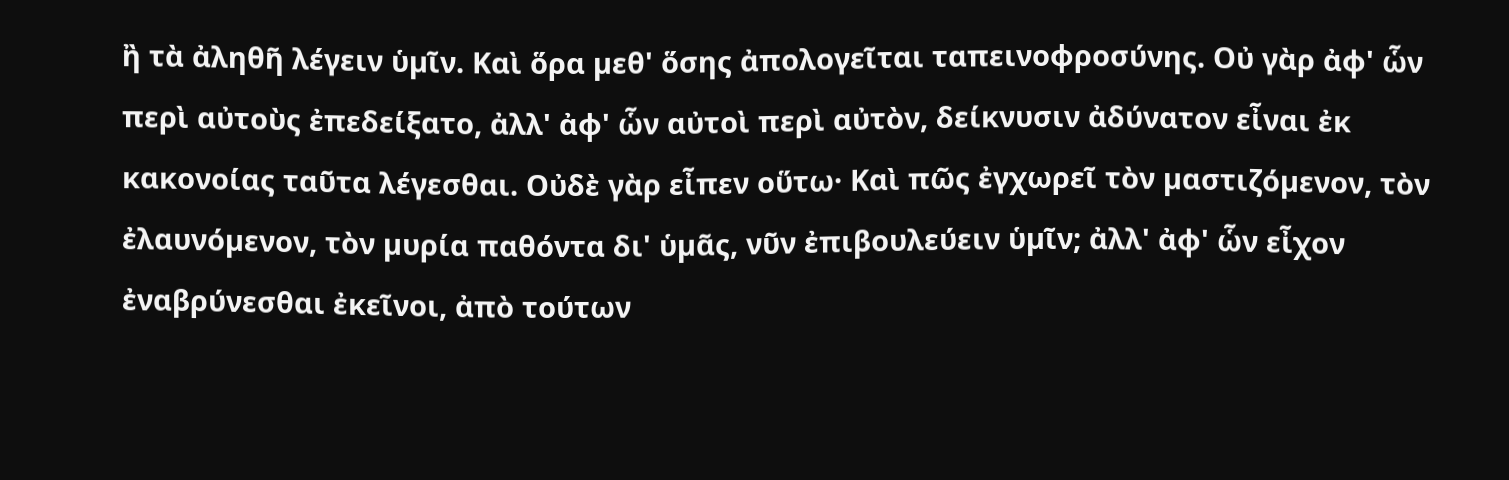ἢ τὰ ἀληθῆ λέγειν ὑµῖν. Καὶ ὅρα µεθ' ὅσης ἀπολογεῖται ταπεινοφροσύνης. Οὐ γὰρ ἀφ' ὧν περὶ αὐτοὺς ἐπεδείξατο, ἀλλ' ἀφ' ὧν αὐτοὶ περὶ αὐτὸν, δείκνυσιν ἀδύνατον εἶναι ἐκ κακονοίας ταῦτα λέγεσθαι. Οὐδὲ γὰρ εἶπεν οὕτω· Καὶ πῶς ἐγχωρεῖ τὸν µαστιζόµενον, τὸν ἐλαυνόµενον, τὸν µυρία παθόντα δι' ὑµᾶς, νῦν ἐπιβουλεύειν ὑµῖν; ἀλλ' ἀφ' ὧν εἶχον ἐναβρύνεσθαι ἐκεῖνοι, ἀπὸ τούτων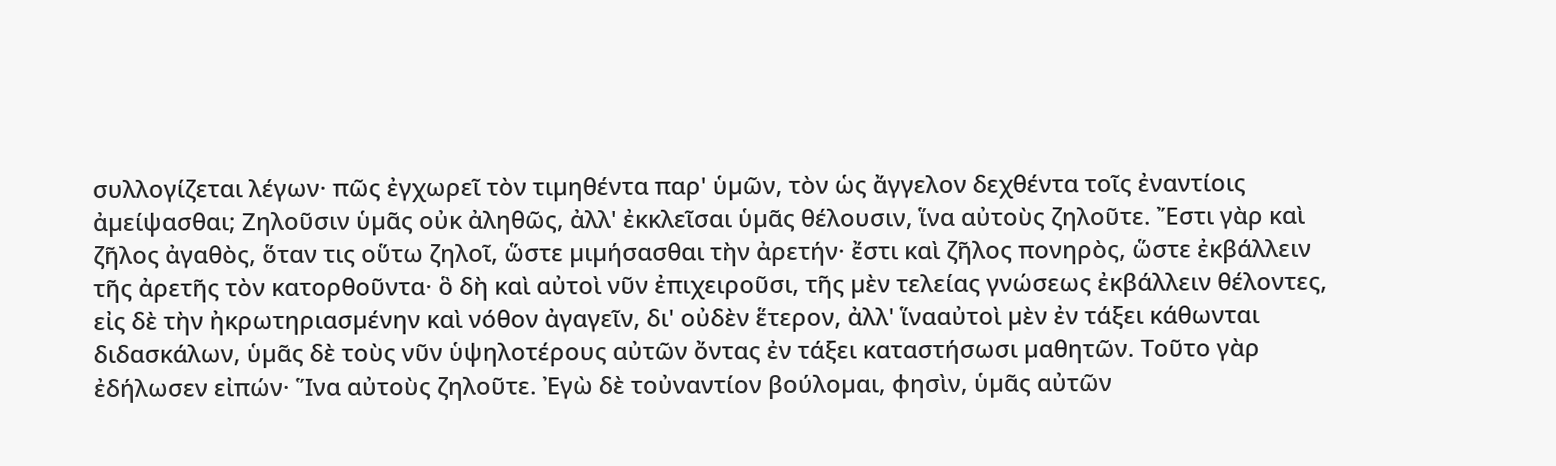συλλογίζεται λέγων· πῶς ἐγχωρεῖ τὸν τιµηθέντα παρ' ὑµῶν, τὸν ὡς ἄγγελον δεχθέντα τοῖς ἐναντίοις ἀµείψασθαι; Ζηλοῦσιν ὑµᾶς οὐκ ἀληθῶς, ἀλλ' ἐκκλεῖσαι ὑµᾶς θέλουσιν, ἵνα αὐτοὺς ζηλοῦτε. Ἔστι γὰρ καὶ ζῆλος ἀγαθὸς, ὅταν τις οὕτω ζηλοῖ, ὥστε µιµήσασθαι τὴν ἀρετήν· ἔστι καὶ ζῆλος πονηρὸς, ὥστε ἐκβάλλειν τῆς ἀρετῆς τὸν κατορθοῦντα· ὃ δὴ καὶ αὐτοὶ νῦν ἐπιχειροῦσι, τῆς µὲν τελείας γνώσεως ἐκβάλλειν θέλοντες, εἰς δὲ τὴν ἠκρωτηριασµένην καὶ νόθον ἀγαγεῖν, δι' οὐδὲν ἕτερον, ἀλλ' ἵνααὐτοὶ µὲν ἐν τάξει κάθωνται διδασκάλων, ὑµᾶς δὲ τοὺς νῦν ὑψηλοτέρους αὐτῶν ὄντας ἐν τάξει καταστήσωσι µαθητῶν. Τοῦτο γὰρ ἐδήλωσεν εἰπών· Ἵνα αὐτοὺς ζηλοῦτε. Ἐγὼ δὲ τοὐναντίον βούλοµαι, φησὶν, ὑµᾶς αὐτῶν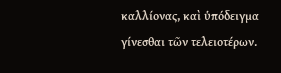καλλίονας, καὶ ὑπόδειγµα γίνεσθαι τῶν τελειοτέρων.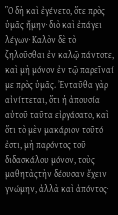Ὃ δὴ καὶ ἐγένετο, ὅτε πρὸς ὑµᾶς ἤµην· διὸ καὶ ἐπάγει λέγων· Καλὸν δὲ τὸ ζηλοῦσθαι ἐν καλῷ πάντοτε, καὶ µὴ µόνον ἐν τῷ παρεῖναί µε πρὸς ὑµᾶς. Ἐνταῦθα γὰρ αἰνίττεται, ὅτι ἡ ἀπουσία αὐτοῦ ταῦτα εἰργάσατο, καὶ ὅτι τὸ µὲν µακάριον τοῦτό ἐστι, µὴ παρόντος τοῦ διδασκάλου µόνον, τοὺς µαθητὰςτὴν δέουσαν ἔχειν γνώµην, ἀλλὰ καὶ ἀπόντος·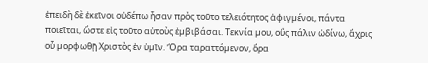ἐπειδὴ δὲ ἐκεῖνοι οὐδέπω ἦσαν πρὸς τοῦτο τελειότητος ἀφιγµένοι, πάντα ποιεῖται, ὥστε εἰς τοῦτο αὐτοὺς ἐµβιβάσαι. Τεκνία µου, οὓς πάλιν ὠδίνω, ἄχρις οὗ µορφωθῇ Χριστὸς ἐν ὑµῖν. Ὅρα ταραττόµενον, ὅρα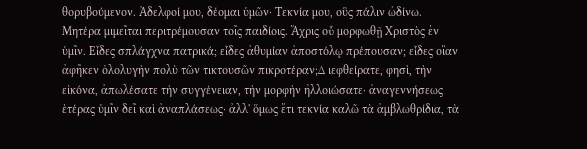θορυβούµενον. Ἀδελφοί µου, δέοµαι ὑµῶν· Τεκνία µου, οὓς πάλιν ὠδίνω. Μητέρα µιµεῖται περιτρέµουσαν τοῖς παιδίοις. Ἄχρις οὗ µορφωθῇ Χριστὸς ἐν ὑµῖν. Εἶδες σπλάγχνα πατρικά; εἶδες ἀθυµίαν ἀποστόλῳ πρέπουσαν; εἶδες οἵαν ἀφῆκεν ὀλολυγὴν πολὺ τῶν τικτουσῶν πικροτέραν;∆ ιεφθείρατε, φησὶ, τὴν εἰκόνα, ἀπωλέσατε τὴν συγγένειαν, τὴν µορφὴν ἠλλοιώσατε· ἀναγεννήσεως ἑτέρας ὑµῖν δεῖ καὶ ἀναπλάσεως· ἀλλ' ὅµως ἔτι τεκνία καλῶ τὰ ἀµβλωθρίδια, τὰ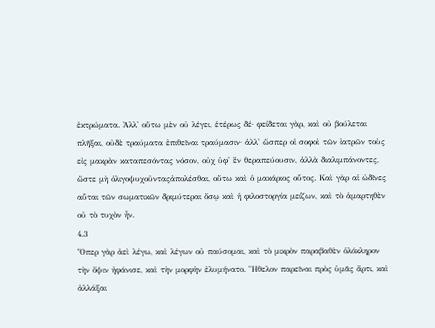ἐκτρώµατα. Ἀλλ' οὕτω µὲν οὐ λέγει, ἑτέρως δέ· φείδεται γὰρ, καὶ οὐ βούλεται πλῆξαι, οὐδὲ τραύµατα ἐπιθεῖναι τραύµασιν· ἀλλ' ὥσπερ οἱ σοφοὶ τῶν ἰατρῶν τοὺς εἰς µακρὰν καταπεσόντας νόσον, οὐχ ὑφ' ἓν θεραπεύουσιν, ἀλλὰ διαλιµπάνοντες, ὥστε µὴ ὀλιγοψυχοῦνταςἀπολέσθαι, οὕτω καὶ ὁ µακάριος οὗτος. Καὶ γὰρ αἱ ὠδῖνες αὗται τῶν σωµατικῶν δριµύτεραι ὅσῳ καὶ ἡ φιλοστοργία µείζων, καὶ τὸ ἁµαρτηθὲν οὐ τὸ τυχὸν ἦν.
4.3
Ὅπερ γὰρ ἀεὶ λέγω, καὶ λέγων οὐ παύσοµαι, καὶ τὸ µικρὸν παραβαθὲν ὁλόκληρον τὴν ὄψιν ἠφάνισε, καὶ τὴν µορφὴν ἐλυµήνατο. Ἤθελον παρεῖναι πρὸς ὑµᾶς ἄρτι, καὶ ἀλλάξαι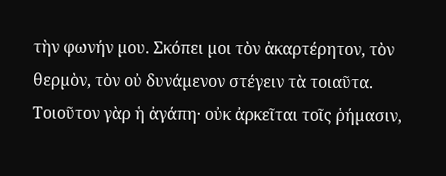τὴν φωνήν µου. Σκόπει µοι τὸν ἀκαρτέρητον, τὸν θερµὸν, τὸν οὐ δυνάµενον στέγειν τὰ τοιαῦτα. Τοιοῦτον γὰρ ἡ ἀγάπη· οὐκ ἀρκεῖται τοῖς ῥήµασιν,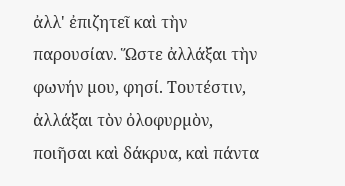ἀλλ' ἐπιζητεῖ καὶ τὴν παρουσίαν. Ὥστε ἀλλάξαι τὴν φωνήν µου, φησί. Τουτέστιν, ἀλλάξαι τὸν ὀλοφυρµὸν, ποιῆσαι καὶ δάκρυα, καὶ πάντα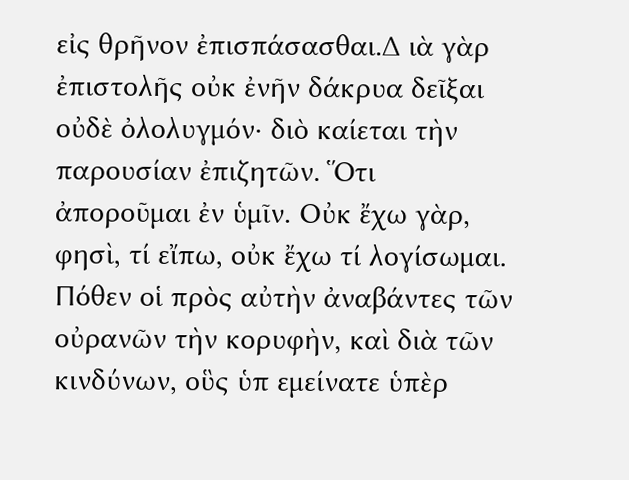εἰς θρῆνον ἐπισπάσασθαι.∆ ιὰ γὰρ ἐπιστολῆς οὐκ ἐνῆν δάκρυα δεῖξαι οὐδὲ ὀλολυγµόν· διὸ καίεται τὴν παρουσίαν ἐπιζητῶν. Ὅτι ἀποροῦµαι ἐν ὑµῖν. Οὐκ ἔχω γὰρ, φησὶ, τί εἴπω, οὐκ ἔχω τί λογίσωµαι. Πόθεν οἱ πρὸς αὐτὴν ἀναβάντες τῶν οὐρανῶν τὴν κορυφὴν, καὶ διὰ τῶν κινδύνων, οὓς ὑπ εµείνατε ὑπὲρ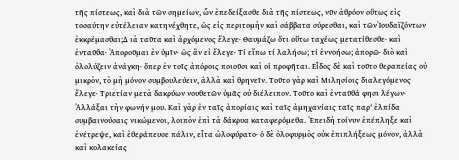τῆς πίστεως, καὶ διὰ τῶν σηµείων, ὧν ἐπεδείξασθε διὰ τῆς πίστεως, νῦν ἀθρόον οὕτως εἰς τοσαύτην εὐτέλειαν κατηνέχθητε, ὡς εἰς περιτοµὴν καὶ σάββατα σύρεσθαι, καὶ τῶνἸουδαϊζόντων ἐκκρέµασθαι;∆ ιὰ ταῦτα καὶ ἀρχόµενος ἔλεγε· Θαυµάζω ὅτι οὕτω ταχέως µετατίθεσθε· καὶ ἐνταῦθα· Ἀποροῦµαι ἐν ὑµῖν· ὡς ἂν εἰ ἔλεγε· Τί εἴπω τί λαλήσω; τί ἐννοήσω; ἀπορῶ· διὸ καὶ ὀλολύζειν ἀνάγκη· ὅπερ ἐν τοῖς ἀπόροις ποιοῦσι καὶ οἱ προφῆται. Εἶδος δὲ καὶ τοῦτο θεραπείας οὐ µικρὸν, τὸ µὴ µόνον συµβουλεύειν, ἀλλὰ καὶ θρηνεῖν. Τοῦτο γὰρ καὶ Μιλησίοις διαλεγόµενος ἔλεγε· Τριετίαν µετὰ δακρύων νουθετῶν ὑµᾶς οὐ διέλειπον. Τοῦτο καὶ ἐνταῦθά φησι λέγων· Ἀλλάξαι τὴν φωνήν µου. Καὶ γὰρ ἐν ταῖς ἀπορίαις καὶ ταῖς ἀµηχανίαις ταῖς παρ' ἐλπίδα συµβαινούσαις νικώµενοι, λοιπὸν ἐπὶ τὰ δάκρυα καταφερόµεθα. Ἐπειδὴ τοίνυν ἐπέπληξε καὶ ἐνέτρεψε, καὶ ἐθεράπευσε πάλιν, εἶτα ὠλοφύρατο· ὁ δὲ ὀλοφυρµὸς οὐκ ἐπιπλήξεως µόνον, ἀλλὰ καὶ κολακείας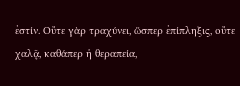ἐστίν. Οὔτε γὰρ τραχύνει, ὥσπερ ἐπίπληξις, οὔτε χαλᾷ, καθάπερ ἡ θεραπεία,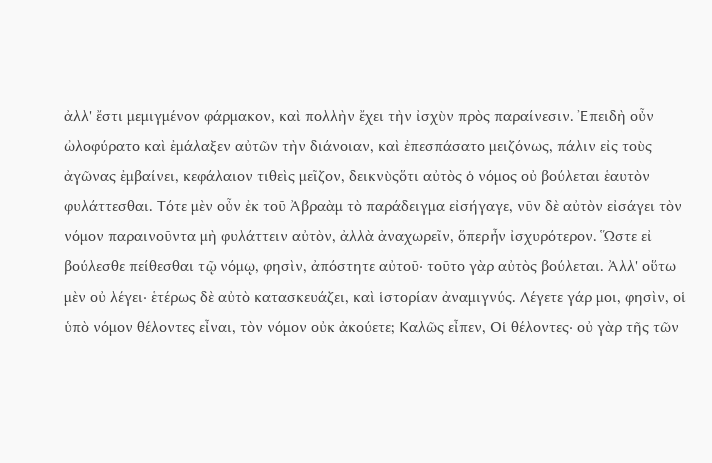ἀλλ' ἔστι µεµιγµένον φάρµακον, καὶ πολλὴν ἔχει τὴν ἰσχὺν πρὸς παραίνεσιν. Ἐπειδὴ οὖν ὠλοφύρατο καὶ ἐµάλαξεν αὐτῶν τὴν διάνοιαν, καὶ ἐπεσπάσατο µειζόνως, πάλιν εἰς τοὺς ἀγῶνας ἐµβαίνει, κεφάλαιον τιθεὶς µεῖζον, δεικνὺςὅτι αὐτὸς ὁ νόµος οὐ βούλεται ἑαυτὸν φυλάττεσθαι. Τότε µὲν οὖν ἐκ τοῦ Ἀβραὰµ τὸ παράδειγµα εἰσήγαγε, νῦν δὲ αὐτὸν εἰσάγει τὸν νόµον παραινοῦντα µὴ φυλάττειν αὐτὸν, ἀλλὰ ἀναχωρεῖν, ὅπερἦν ἰσχυρότερον. Ὥστε εἰ βούλεσθε πείθεσθαι τῷ νόµῳ, φησὶν, ἀπόστητε αὐτοῦ· τοῦτο γὰρ αὐτὸς βούλεται. Ἀλλ' οὕτω µὲν οὐ λέγει· ἑτέρως δὲ αὐτὸ κατασκευάζει, καὶ ἱστορίαν ἀναµιγνύς. Λέγετε γάρ µοι, φησὶν, οἱ ὑπὸ νόµον θέλοντες εἶναι, τὸν νόµον οὐκ ἀκούετε; Καλῶς εἶπεν, Οἱ θέλοντες· οὐ γὰρ τῆς τῶν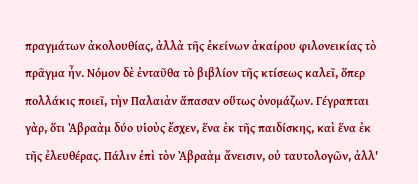πραγµάτων ἀκολουθίας, ἀλλὰ τῆς ἐκείνων ἀκαίρου φιλονεικίας τὸ πρᾶγµα ἦν. Νόµον δὲ ἐνταῦθα τὸ βιβλίον τῆς κτίσεως καλεῖ, ὅπερ πολλάκις ποιεῖ, τὴν Παλαιὰν ἅπασαν οὕτως ὀνοµάζων. Γέγραπται γὰρ, ὅτι Ἀβραὰµ δύο υἱοὺς ἔσχεν, ἕνα ἐκ τῆς παιδίσκης, καὶ ἕνα ἐκ τῆς ἐλευθέρας. Πάλιν ἐπὶ τὸν Ἀβραὰµ ἄνεισιν, οὐ ταυτολογῶν, ἀλλ'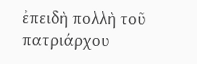ἐπειδὴ πολλὴ τοῦ πατριάρχου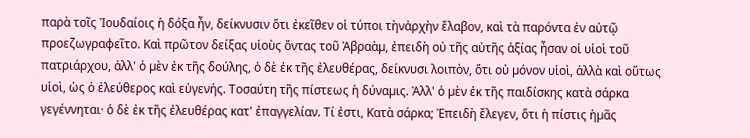παρὰ τοῖς Ἰουδαίοις ἡ δόξα ἦν, δείκνυσιν ὅτι ἐκεῖθεν οἱ τύποι τὴνἀρχὴν ἔλαβον, καὶ τὰ παρόντα ἐν αὐτῷ προεζωγραφεῖτο. Καὶ πρῶτον δείξας υἱοὺς ὄντας τοῦ Ἀβραὰµ, ἐπειδὴ οὐ τῆς αὐτῆς ἀξίας ἦσαν οἱ υἱοὶ τοῦ πατριάρχου, ἀλλ' ὁ µὲν ἐκ τῆς δούλης, ὁ δὲ ἐκ τῆς ἐλευθέρας, δείκνυσι λοιπὸν, ὅτι οὐ µόνον υἱοὶ, ἀλλὰ καὶ οὕτως υἱοὶ, ὡς ὁ ἐλεύθερος καὶ εὐγενής. Τοσαύτη τῆς πίστεως ἡ δύναµις. Ἀλλ' ὁ µὲν ἐκ τῆς παιδίσκης κατὰ σάρκα γεγέννηται· ὁ δὲ ἐκ τῆς ἐλευθέρας κατ' ἐπαγγελίαν. Τί ἐστι, Κατὰ σάρκα; Ἐπειδὴ ἔλεγεν, ὅτι ἡ πίστις ἡµᾶς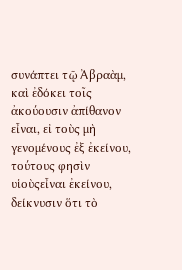συνάπτει τῷ Ἀβραὰµ, καὶ ἐδόκει τοῖς ἀκούουσιν ἀπίθανον εἶναι, εἰ τοὺς µὴ γενοµένους ἐξ ἐκείνου, τούτους φησὶν υἱοὺςεἶναι ἐκείνου, δείκνυσιν ὅτι τὸ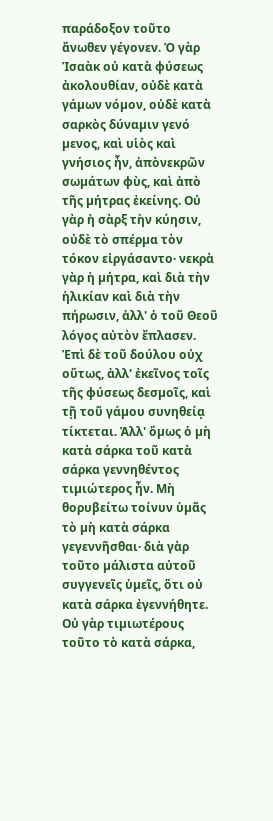παράδοξον τοῦτο ἄνωθεν γέγονεν. Ὁ γὰρ Ἰσαὰκ οὐ κατὰ φύσεως ἀκολουθίαν, οὐδὲ κατὰ γάµων νόµον, οὐδὲ κατὰ σαρκὸς δύναµιν γενό µενος, καὶ υἱὸς καὶ γνήσιος ἦν, ἀπὸνεκρῶν σωµάτων φὺς, καὶ ἀπὸ τῆς µήτρας ἐκείνης. Οὐ γὰρ ἡ σὰρξ τὴν κύησιν, οὐδὲ τὸ σπέρµα τὸν τόκον εἰργάσαντο· νεκρὰ γὰρ ἡ µήτρα, καὶ διὰ τὴν ἡλικίαν καὶ διὰ τὴν πήρωσιν, ἀλλ' ὁ τοῦ Θεοῦ λόγος αὐτὸν ἔπλασεν. Ἐπὶ δὲ τοῦ δούλου οὐχ οὕτως, ἀλλ' ἐκεῖνος τοῖς τῆς φύσεως δεσµοῖς, καὶ τῇ τοῦ γάµου συνηθείᾳ τίκτεται. Ἀλλ' ὅµως ὁ µὴ κατὰ σάρκα τοῦ κατὰ σάρκα γεννηθέντος τιµιώτερος ἦν. Μὴ θορυβείτω τοίνυν ὑµᾶς τὸ µὴ κατὰ σάρκα γεγεννῆσθαι· διὰ γὰρ τοῦτο µάλιστα αὐτοῦ συγγενεῖς ὑµεῖς, ὅτι οὐ κατὰ σάρκα ἐγεννήθητε. Οὐ γὰρ τιµιωτέρους τοῦτο τὸ κατὰ σάρκα,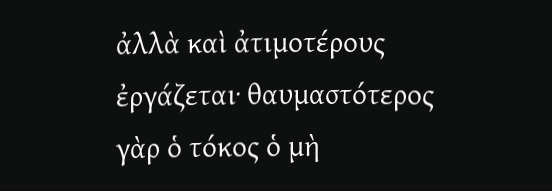ἀλλὰ καὶ ἀτιµοτέρους ἐργάζεται· θαυµαστότερος γὰρ ὁ τόκος ὁ µὴ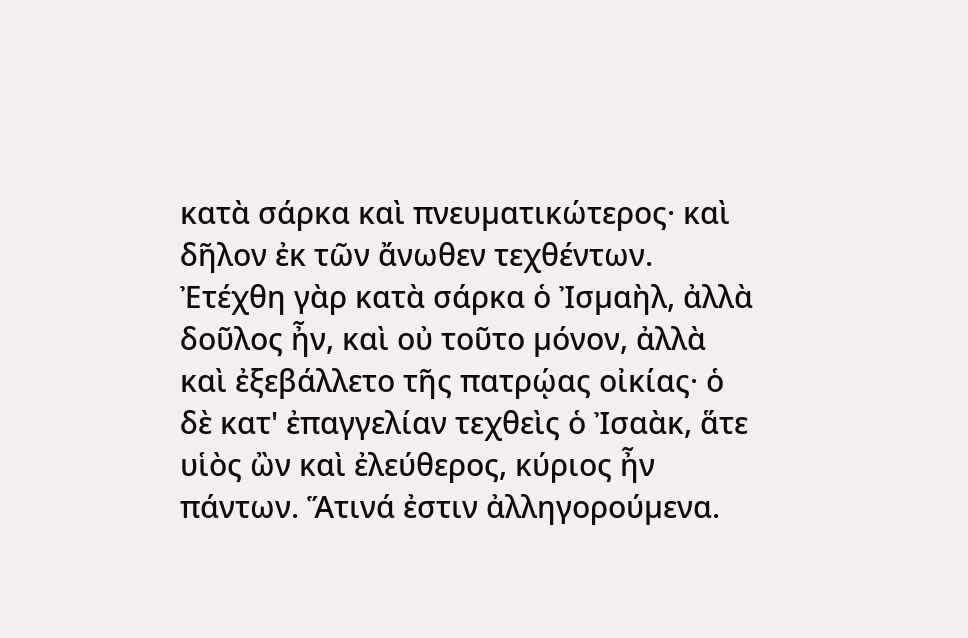κατὰ σάρκα καὶ πνευµατικώτερος· καὶ δῆλον ἐκ τῶν ἄνωθεν τεχθέντων. Ἐτέχθη γὰρ κατὰ σάρκα ὁ Ἰσµαὴλ, ἀλλὰ δοῦλος ἦν, καὶ οὐ τοῦτο µόνον, ἀλλὰ καὶ ἐξεβάλλετο τῆς πατρῴας οἰκίας· ὁ δὲ κατ' ἐπαγγελίαν τεχθεὶς ὁ Ἰσαὰκ, ἅτε υἱὸς ὢν καὶ ἐλεύθερος, κύριος ἦν πάντων. Ἅτινά ἐστιν ἀλληγορούµενα.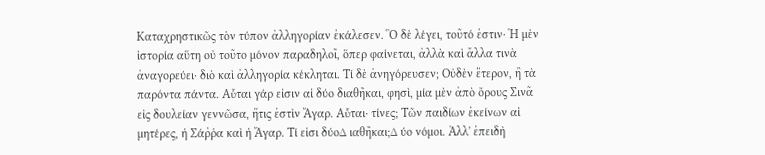Καταχρηστικῶς τὸν τύπον ἀλληγορίαν ἐκάλεσεν. Ὃ δὲ λέγει, τοῦτό ἐστιν· Ἡ µὲν ἱστορία αὕτη οὐ τοῦτο µόνον παραδηλοῖ, ὅπερ φαίνεται, ἀλλὰ καὶ ἄλλα τινὰ ἀναγορεύει· διὸ καὶ ἀλληγορία κέκληται. Τί δὲ ἀνηγόρευσεν; Οὐδὲν ἕτερον, ἢ τὰ παρόντα πάντα. Αὗται γάρ εἰσιν αἱ δύο διαθῆκαι, φησὶ, µία µὲν ἀπὸ ὄρους Σινᾶ εἰς δουλείαν γεννῶσα, ἥτις ἐστὶν Ἄγαρ. Αὗται· τίνες; Τῶν παιδίων ἐκείνων αἱ µητέρες, ἡ Σάῤῥα καὶ ἡ Ἄγαρ. Τί εἰσι δύο∆ ιαθῆκαι;∆ ύο νόµοι. Ἀλλ' ἐπειδὴ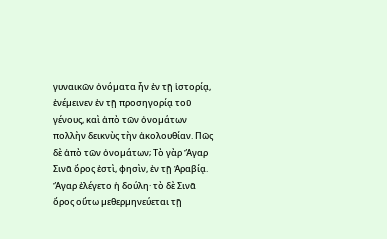γυναικῶν ὀνόµατα ἦν ἐν τῇ ἱστορίᾳ, ἐνέµεινεν ἐν τῇ προσηγορίᾳ τοῦ γένους, καὶ ἀπὸ τῶν ὀνοµάτων πολλὴν δεικνὺς τὴν ἀκολουθίαν. Πῶς δὲ ἀπὸ τῶν ὀνοµάτων; Τὸ γὰρ Ἄγαρ Σινᾶ ὄρος ἐστὶ, φησὶν, ἐν τῇ Ἀραβίᾳ. Ἄγαρ ἐλέγετο ἡ δούλη· τὸ δὲ Σινᾶ ὄρος οὕτω µεθερµηνεύεται τῇ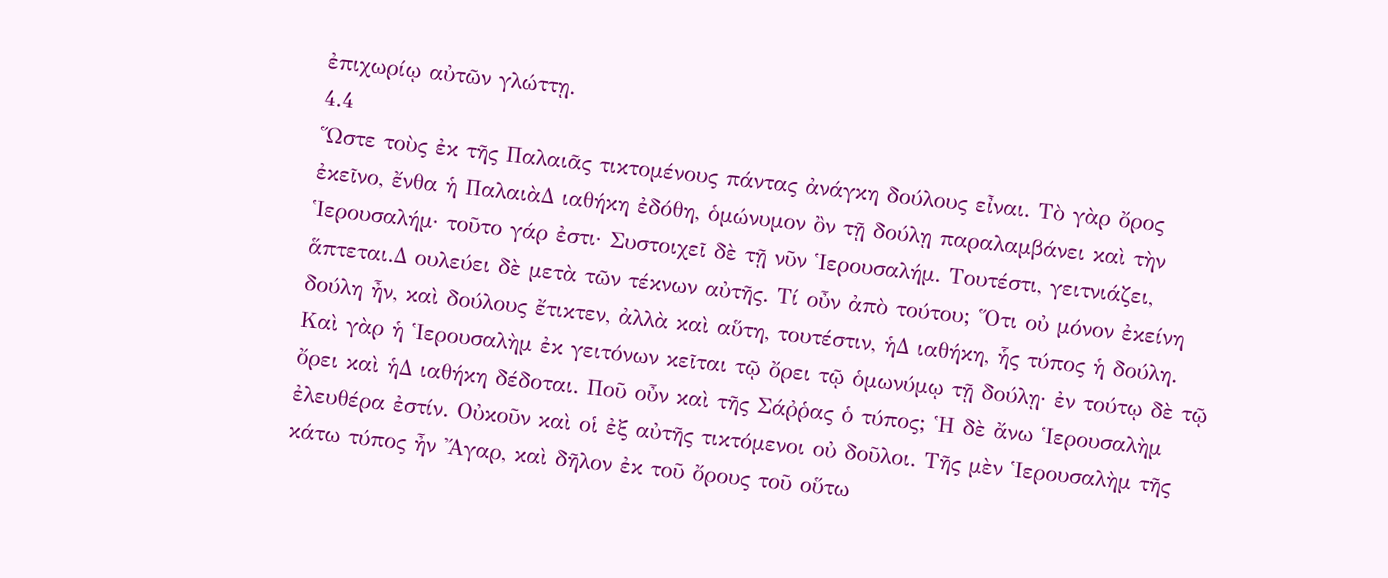ἐπιχωρίῳ αὐτῶν γλώττῃ.
4.4
Ὥστε τοὺς ἐκ τῆς Παλαιᾶς τικτοµένους πάντας ἀνάγκη δούλους εἶναι. Τὸ γὰρ ὄρος ἐκεῖνο, ἔνθα ἡ Παλαιὰ∆ ιαθήκη ἐδόθη, ὁµώνυµον ὂν τῇ δούλῃ παραλαµβάνει καὶ τὴν Ἱερουσαλήµ· τοῦτο γάρ ἐστι· Συστοιχεῖ δὲ τῇ νῦν Ἱερουσαλήµ. Τουτέστι, γειτνιάζει, ἅπτεται.∆ ουλεύει δὲ µετὰ τῶν τέκνων αὐτῆς. Τί οὖν ἀπὸ τούτου; Ὅτι οὐ µόνον ἐκείνη δούλη ἦν, καὶ δούλους ἔτικτεν, ἀλλὰ καὶ αὕτη, τουτέστιν, ἡ∆ ιαθήκη, ἧς τύπος ἡ δούλη. Καὶ γὰρ ἡ Ἱερουσαλὴµ ἐκ γειτόνων κεῖται τῷ ὄρει τῷ ὁµωνύµῳ τῇ δούλῃ· ἐν τούτῳ δὲ τῷ ὄρει καὶ ἡ∆ ιαθήκη δέδοται. Ποῦ οὖν καὶ τῆς Σάῤῥας ὁ τύπος; Ἡ δὲ ἄνω Ἱερουσαλὴµ ἐλευθέρα ἐστίν. Οὐκοῦν καὶ οἱ ἐξ αὐτῆς τικτόµενοι οὐ δοῦλοι. Τῆς µὲν Ἱερουσαλὴµ τῆς κάτω τύπος ἦν Ἄγαρ, καὶ δῆλον ἐκ τοῦ ὄρους τοῦ οὕτω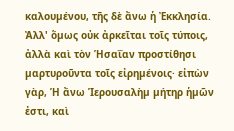καλουµένου, τῆς δὲ ἄνω ἡ Ἐκκλησία. Ἀλλ' ὅµως οὐκ ἀρκεῖται τοῖς τύποις, ἀλλὰ καὶ τὸν Ἡσαΐαν προστίθησι µαρτυροῦντα τοῖς εἰρηµένοις· εἰπὼν γὰρ, Ἡ ἄνω Ἱερουσαλὴµ µήτηρ ἡµῶν ἐστι, καὶ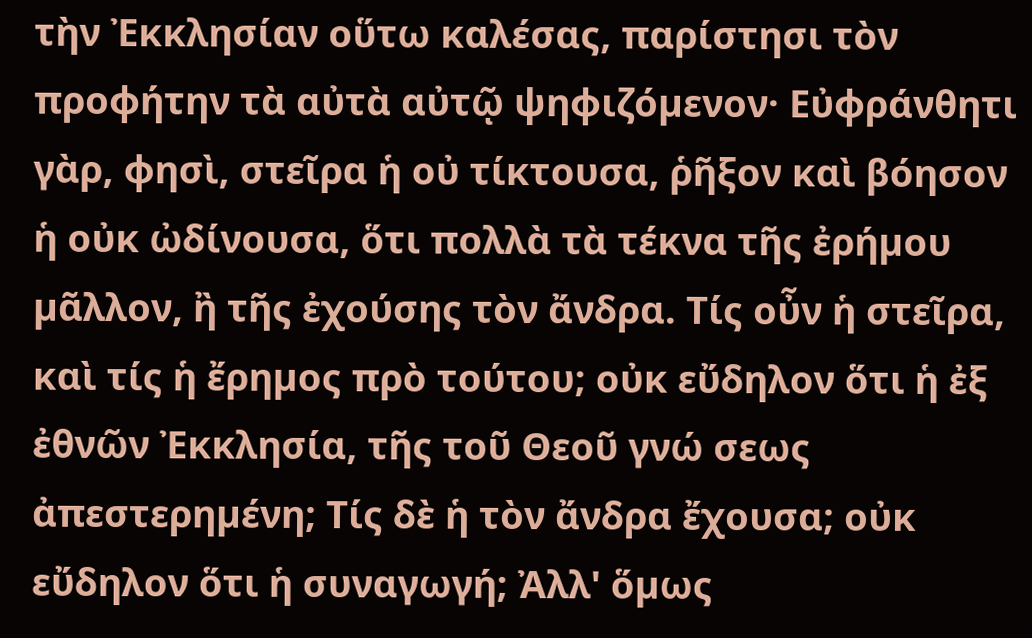τὴν Ἐκκλησίαν οὕτω καλέσας, παρίστησι τὸν προφήτην τὰ αὐτὰ αὐτῷ ψηφιζόµενον· Εὐφράνθητι γὰρ, φησὶ, στεῖρα ἡ οὐ τίκτουσα, ῥῆξον καὶ βόησον ἡ οὐκ ὠδίνουσα, ὅτι πολλὰ τὰ τέκνα τῆς ἐρήµου µᾶλλον, ἢ τῆς ἐχούσης τὸν ἄνδρα. Τίς οὖν ἡ στεῖρα, καὶ τίς ἡ ἔρηµος πρὸ τούτου; οὐκ εὔδηλον ὅτι ἡ ἐξ ἐθνῶν Ἐκκλησία, τῆς τοῦ Θεοῦ γνώ σεως ἀπεστερηµένη; Τίς δὲ ἡ τὸν ἄνδρα ἔχουσα; οὐκ εὔδηλον ὅτι ἡ συναγωγή; Ἀλλ' ὅµως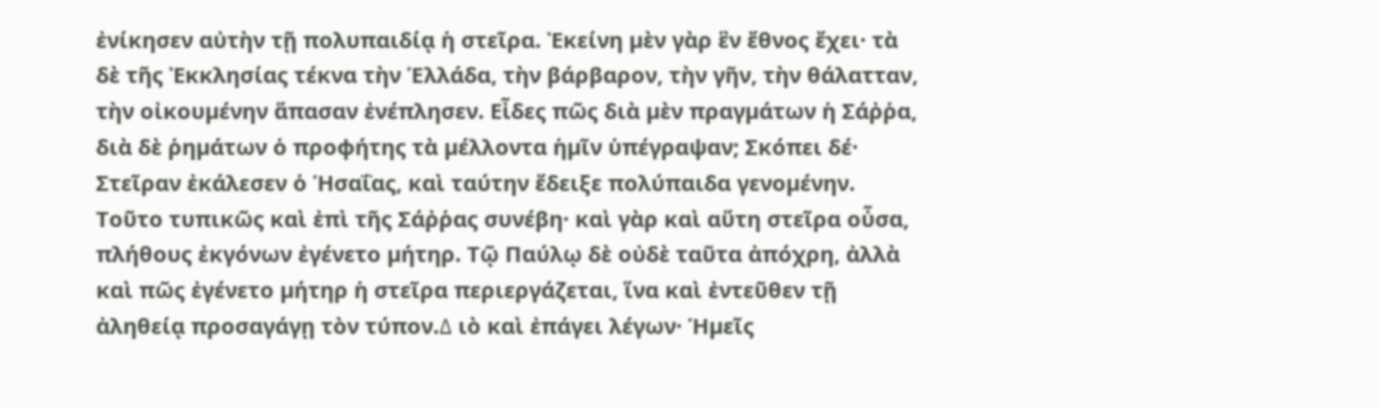ἐνίκησεν αὐτὴν τῇ πολυπαιδίᾳ ἡ στεῖρα. Ἐκείνη µὲν γὰρ ἓν ἔθνος ἔχει· τὰ δὲ τῆς Ἐκκλησίας τέκνα τὴν Ἑλλάδα, τὴν βάρβαρον, τὴν γῆν, τὴν θάλατταν, τὴν οἰκουµένην ἅπασαν ἐνέπλησεν. Εἶδες πῶς διὰ µὲν πραγµάτων ἡ Σάῤῥα, διὰ δὲ ῥηµάτων ὁ προφήτης τὰ µέλλοντα ἡµῖν ὑπέγραψαν; Σκόπει δέ· Στεῖραν ἐκάλεσεν ὁ Ἡσαΐας, καὶ ταύτην ἔδειξε πολύπαιδα γενοµένην. Τοῦτο τυπικῶς καὶ ἐπὶ τῆς Σάῤῥας συνέβη· καὶ γὰρ καὶ αὕτη στεῖρα οὖσα, πλήθους ἐκγόνων ἐγένετο µήτηρ. Τῷ Παύλῳ δὲ οὐδὲ ταῦτα ἀπόχρη, ἀλλὰ καὶ πῶς ἐγένετο µήτηρ ἡ στεῖρα περιεργάζεται, ἵνα καὶ ἐντεῦθεν τῇ ἀληθείᾳ προσαγάγῃ τὸν τύπον.∆ ιὸ καὶ ἐπάγει λέγων· Ἡµεῖς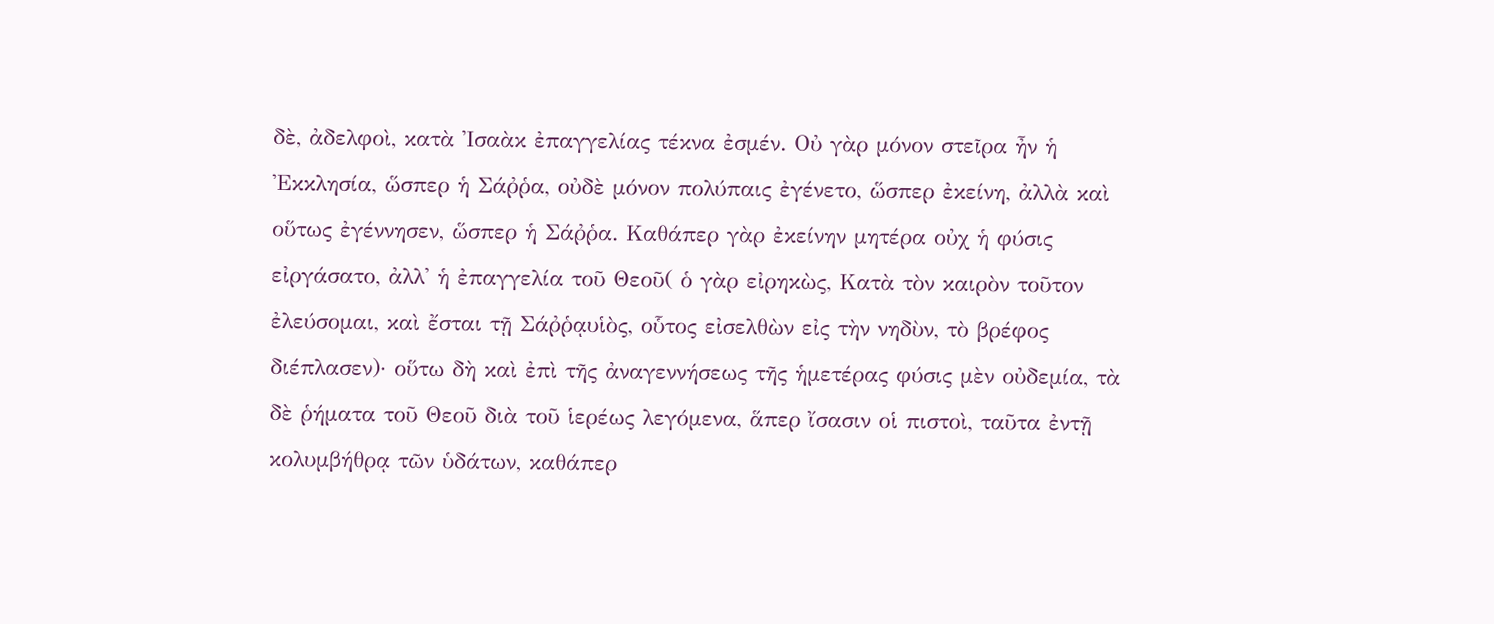δὲ, ἀδελφοὶ, κατὰ Ἰσαὰκ ἐπαγγελίας τέκνα ἐσµέν. Οὐ γὰρ µόνον στεῖρα ἦν ἡ Ἐκκλησία, ὥσπερ ἡ Σάῤῥα, οὐδὲ µόνον πολύπαις ἐγένετο, ὥσπερ ἐκείνη, ἀλλὰ καὶ οὕτως ἐγέννησεν, ὥσπερ ἡ Σάῤῥα. Καθάπερ γὰρ ἐκείνην µητέρα οὐχ ἡ φύσις εἰργάσατο, ἀλλ' ἡ ἐπαγγελία τοῦ Θεοῦ( ὁ γὰρ εἰρηκὼς, Κατὰ τὸν καιρὸν τοῦτον ἐλεύσοµαι, καὶ ἔσται τῇ Σάῤῥᾳυἱὸς, οὗτος εἰσελθὼν εἰς τὴν νηδὺν, τὸ βρέφος διέπλασεν)· οὕτω δὴ καὶ ἐπὶ τῆς ἀναγεννήσεως τῆς ἡµετέρας φύσις µὲν οὐδεµία, τὰ δὲ ῥήµατα τοῦ Θεοῦ διὰ τοῦ ἱερέως λεγόµενα, ἅπερ ἴσασιν οἱ πιστοὶ, ταῦτα ἐντῇ κολυµβήθρᾳ τῶν ὑδάτων, καθάπερ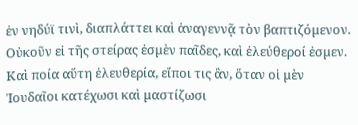ἐν νηδύϊ τινὶ, διαπλάττει καὶ ἀναγεννᾷ τὸν βαπτιζόµενον. Οὐκοῦν εἰ τῆς στείρας ἐσµὲν παῖδες, καὶ ἐλεύθεροί ἐσµεν. Καὶ ποία αὕτη ἐλευθερία, εἴποι τις ἂν, ὅταν οἱ µὲν Ἰουδαῖοι κατέχωσι καὶ µαστίζωσι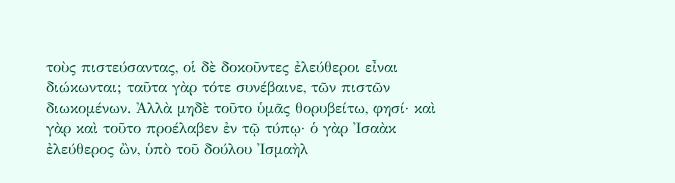τοὺς πιστεύσαντας, οἱ δὲ δοκοῦντες ἐλεύθεροι εἶναι διώκωνται; ταῦτα γὰρ τότε συνέβαινε, τῶν πιστῶν διωκοµένων. Ἀλλὰ µηδὲ τοῦτο ὑµᾶς θορυβείτω, φησί· καὶ γὰρ καὶ τοῦτο προέλαβεν ἐν τῷ τύπῳ· ὁ γὰρ Ἰσαὰκ ἐλεύθερος ὢν, ὑπὸ τοῦ δούλου Ἰσµαὴλ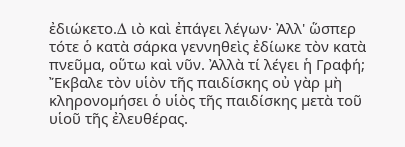ἐδιώκετο.∆ ιὸ καὶ ἐπάγει λέγων· Ἀλλ' ὥσπερ τότε ὁ κατὰ σάρκα γεννηθεὶς ἐδίωκε τὸν κατὰ πνεῦµα, οὕτω καὶ νῦν. Ἀλλὰ τί λέγει ἡ Γραφή; Ἔκβαλε τὸν υἱὸν τῆς παιδίσκης οὐ γὰρ µὴ κληρονοµήσει ὁ υἱὸς τῆς παιδίσκης µετὰ τοῦ υἱοῦ τῆς ἐλευθέρας.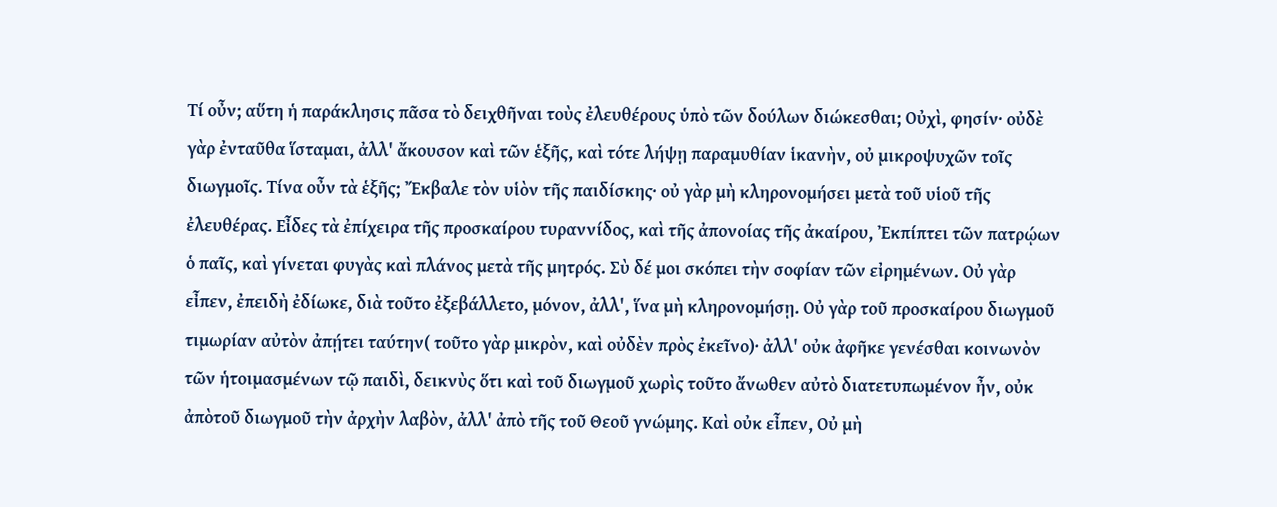Τί οὖν; αὕτη ἡ παράκλησις πᾶσα τὸ δειχθῆναι τοὺς ἐλευθέρους ὑπὸ τῶν δούλων διώκεσθαι; Οὐχὶ, φησίν· οὐδὲ γὰρ ἐνταῦθα ἵσταµαι, ἀλλ' ἄκουσον καὶ τῶν ἑξῆς, καὶ τότε λήψῃ παραµυθίαν ἱκανὴν, οὐ µικροψυχῶν τοῖς διωγµοῖς. Τίνα οὖν τὰ ἑξῆς; Ἔκβαλε τὸν υἱὸν τῆς παιδίσκης· οὐ γὰρ µὴ κληρονοµήσει µετὰ τοῦ υἱοῦ τῆς ἐλευθέρας. Εἶδες τὰ ἐπίχειρα τῆς προσκαίρου τυραννίδος, καὶ τῆς ἀπονοίας τῆς ἀκαίρου, Ἐκπίπτει τῶν πατρῴων ὁ παῖς, καὶ γίνεται φυγὰς καὶ πλάνος µετὰ τῆς µητρός. Σὺ δέ µοι σκόπει τὴν σοφίαν τῶν εἰρηµένων. Οὐ γὰρ εἶπεν, ἐπειδὴ ἐδίωκε, διὰ τοῦτο ἐξεβάλλετο, µόνον, ἀλλ', ἵνα µὴ κληρονοµήσῃ. Οὐ γὰρ τοῦ προσκαίρου διωγµοῦ τιµωρίαν αὐτὸν ἀπῄτει ταύτην( τοῦτο γὰρ µικρὸν, καὶ οὐδὲν πρὸς ἐκεῖνο)· ἀλλ' οὐκ ἀφῆκε γενέσθαι κοινωνὸν τῶν ἡτοιµασµένων τῷ παιδὶ, δεικνὺς ὅτι καὶ τοῦ διωγµοῦ χωρὶς τοῦτο ἄνωθεν αὐτὸ διατετυπωµένον ἦν, οὐκ ἀπὸτοῦ διωγµοῦ τὴν ἀρχὴν λαβὸν, ἀλλ' ἀπὸ τῆς τοῦ Θεοῦ γνώµης. Καὶ οὐκ εἶπεν, Οὐ µὴ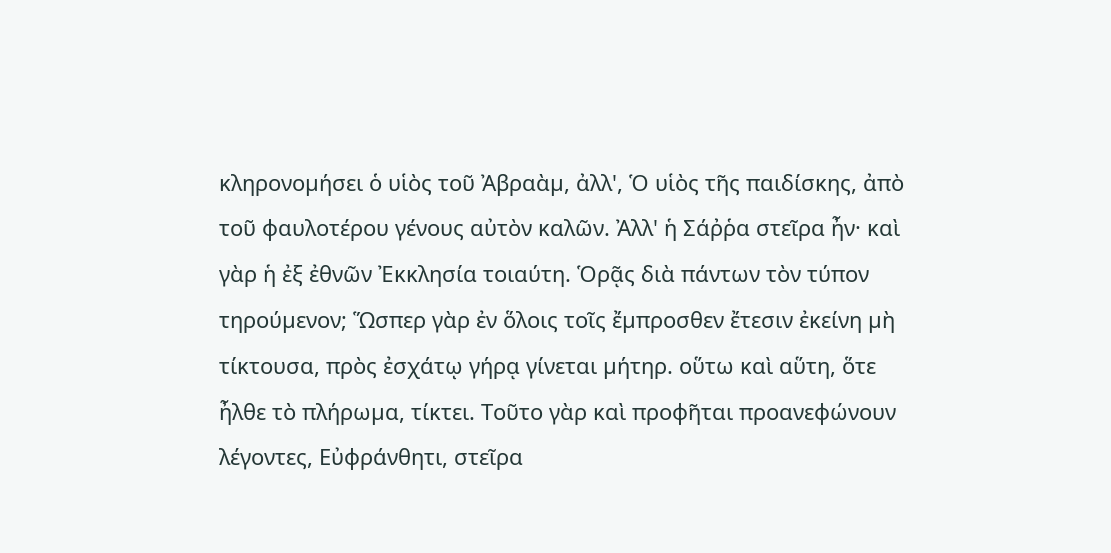κληρονοµήσει ὁ υἱὸς τοῦ Ἀβραὰµ, ἀλλ', Ὁ υἱὸς τῆς παιδίσκης, ἀπὸ τοῦ φαυλοτέρου γένους αὐτὸν καλῶν. Ἀλλ' ἡ Σάῤῥα στεῖρα ἦν· καὶ γὰρ ἡ ἐξ ἐθνῶν Ἐκκλησία τοιαύτη. Ὁρᾷς διὰ πάντων τὸν τύπον τηρούµενον; Ὥσπερ γὰρ ἐν ὅλοις τοῖς ἔµπροσθεν ἔτεσιν ἐκείνη µὴ τίκτουσα, πρὸς ἐσχάτῳ γήρᾳ γίνεται µήτηρ. οὕτω καὶ αὕτη, ὅτε ἦλθε τὸ πλήρωµα, τίκτει. Τοῦτο γὰρ καὶ προφῆται προανεφώνουν λέγοντες, Εὐφράνθητι, στεῖρα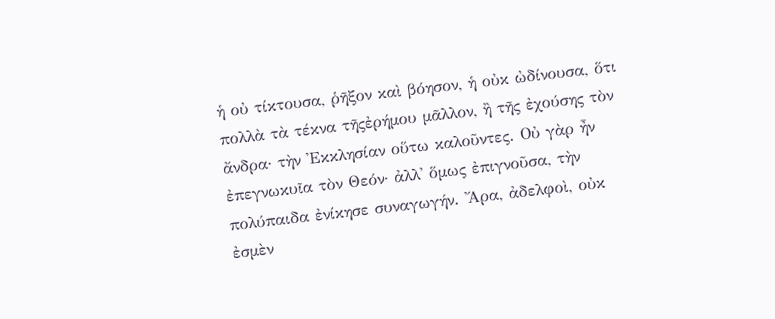ἡ οὐ τίκτουσα, ῥῆξον καὶ βόησον, ἡ οὐκ ὠδίνουσα, ὅτι πολλὰ τὰ τέκνα τῆςἐρήµου µᾶλλον, ἢ τῆς ἐχούσης τὸν ἄνδρα· τὴν Ἐκκλησίαν οὕτω καλοῦντες. Οὐ γὰρ ἦν ἐπεγνωκυῖα τὸν Θεόν· ἀλλ' ὅµως ἐπιγνοῦσα, τὴν πολύπαιδα ἐνίκησε συναγωγήν. Ἄρα, ἀδελφοὶ, οὐκ ἐσµὲν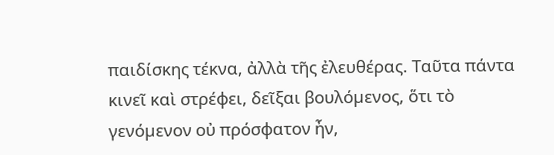παιδίσκης τέκνα, ἀλλὰ τῆς ἐλευθέρας. Ταῦτα πάντα κινεῖ καὶ στρέφει, δεῖξαι βουλόµενος, ὅτι τὸ γενόµενον οὐ πρόσφατον ἦν,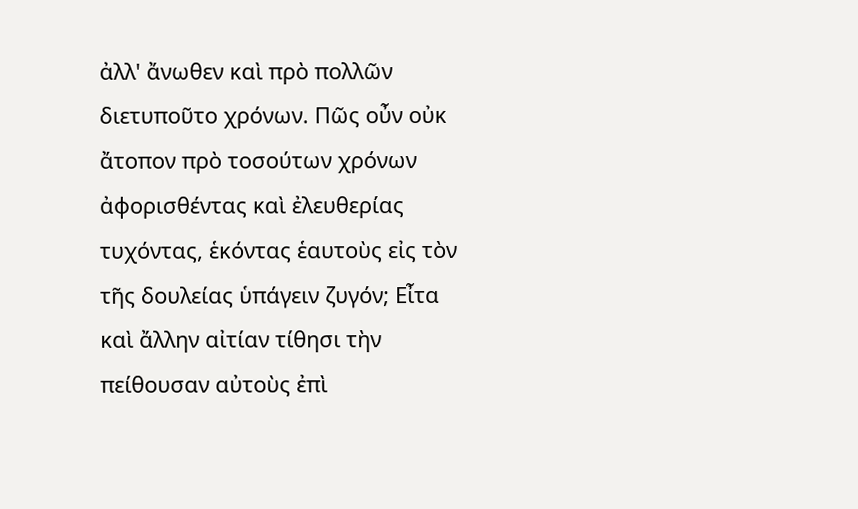ἀλλ' ἄνωθεν καὶ πρὸ πολλῶν διετυποῦτο χρόνων. Πῶς οὖν οὐκ ἄτοπον πρὸ τοσούτων χρόνων ἀφορισθέντας καὶ ἐλευθερίας τυχόντας, ἑκόντας ἑαυτοὺς εἰς τὸν τῆς δουλείας ὑπάγειν ζυγόν; Εἶτα καὶ ἄλλην αἰτίαν τίθησι τὴν πείθουσαν αὐτοὺς ἐπὶ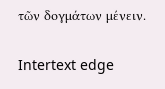τῶν δογµάτων µένειν.

Intertext edge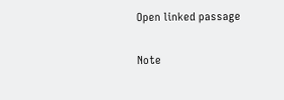Open linked passage

Note